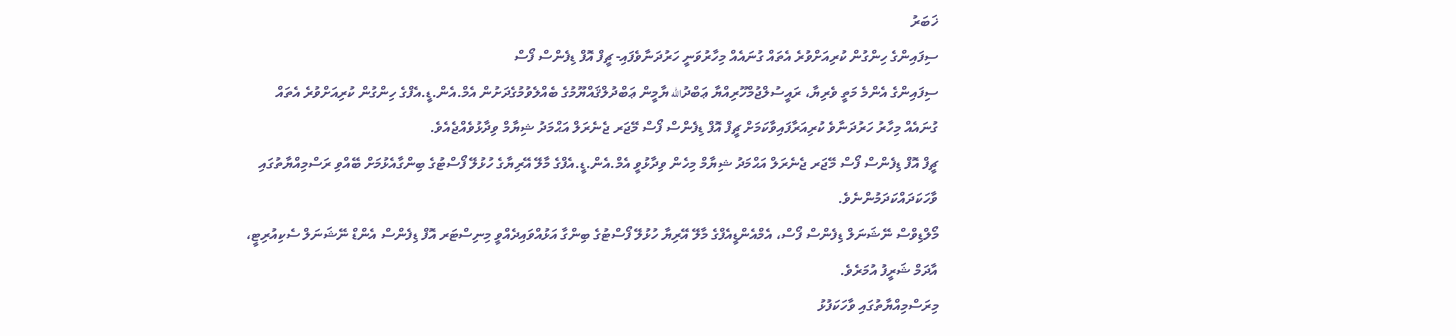ޚަބަރު
ސިފައިންގެ ހިންގުން ކުރިއަށްވުރެ އެތައް ގުނައެއް މިހާރުވަނީ ހަރުދަނާވެފައި- ޗީފް އޮފް ޑިފެންސް ފޯސް
ސިފައިންގެ އެންމެ މަތީ ވެރިޔާ، ރައީސުލްޖުމްހޫރިއްޔާ ޢަބްދުالله ޔާމީން ޢަބްދުލްޤައްޔޫމުގެ ބެއްލެވުމުގެދަށުން އެމް.އެން.ޑީ.އެފްގެ ހިންގުން ކުރިއަށްވުރެ އެތައް ގުނައެއް މިހާރު ހަރުދަނާވެ ކުރިއަރާފައިވާކަމަށް ޗީފް އޮފް ޑިފެންސް ފޯސް މޭޖަރ ޖެނެރަލް އަޙްމަދު ޝިޔާމް ވިދާޅުވެއްޖެއެވެ.
ޗީފް އޮފް ޑިފެންސް ފޯސް މޭޖަރ ޖެނެރަލް އަޙްމަދު ޝިޔާމް މިހެން ވިދާޅުވީ އެމް.އެން.ޑީ.އެފްގެ މާލޭ އޭރިޔާގެ ހުޅުލޭ ފޯސްޓުގެ ބިންގާއެޅުމަށް ބޭއްވި ރަސްމިއްޔާތުގައި ވާހަކަދައްކަދަމުންނެވެ.
މޯލްޑިވްސް ނޭޝަނަލް ޑިފެންސް ފޯސް، އެމްއެންޑީއެފްގެ މާލޭ އޭރިޔާ ހުޅުލޭ ފޯސްޓުގެ ބިންގާ އަޅުއްވައިދެއްވީ މިނިސްޓަރ އޮފް ޑިފެންސް އެންޑް ނޭޝަނަލް ސެކިއުރިޓީ، އާދަމް ޝަރީފު އުމަރެވެ.
މިރަސްމިއްޔާތުގައި ވާހަކަފުޅު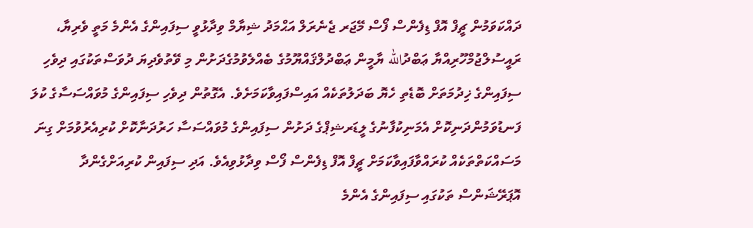ދައްކަވަމުން ޗީފް އޮފް ޑިފެންސް ފޯސް މޭޖަރ ޖެނެރަލް އަޙްމަދު ޝިޔާމް ވިދާޅުވީ ސިފައިންގެ އެންމެ މަތީ ވެރިޔާ، ރައީސުލްޖުމްހޫރިއްޔާ ޢަބްދުالله ޔާމީން ޢަބްދުލްޤައްޔޫމުގެ ބެއްލެވުމުގެދަށުން މި ވޭތުވެދިޔަ ދުވަސްތަކުގައި ދިވެހި ސިފައިންގެ ޚިދުމަތަށް ބޮޑެތި ހެޔޮ ބަދަލުތަކެއް އައިސްފައިވާކަމަށެވެ. އެގޮތުން ދިވެހި ސިފައިންގެ މުވައްސަސާގެ ކުލަ ފަނޑުވަމުންދަނިކޮށް އެމަނިކުފާނުގެ ލީޑަރޝިޕްގެ ދަށުން ސިފައިންގެ މުވައްސަސާ ހަރުދަނާކޮށް ކުރިއެރުވުމަށް ގިނަ މަސައްކަތްތަކެއް ކުރައްވާފައިވާކަމަށް ޗީފް އޮފް ޑިފެންސް ފޯސް ވިދާޅުވިއެވެ. އަދި ސިފައިން ކުރިއަށްގެންދާ އޮޕަރޭޝަންސް ތަކުގައި ސިފައިންގެ އެންމެ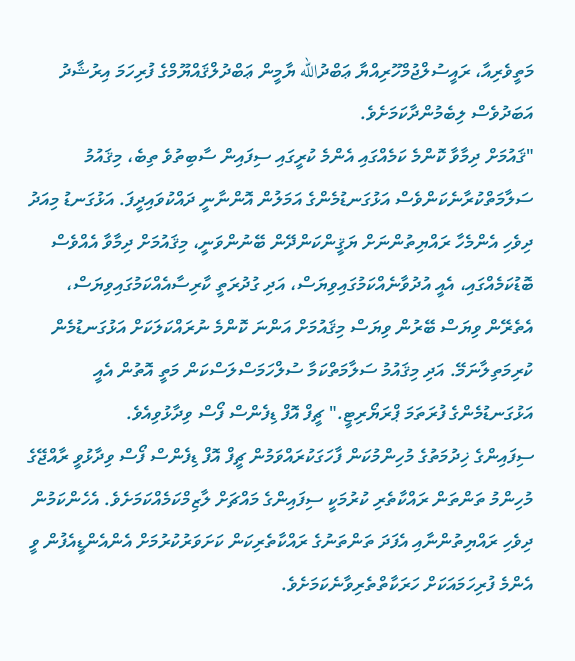މަތީވެރިއާ، ރައީސުލްޖުމްހޫރިއްޔާ ޢަބްދުالله ޔާމީން ޢަބްދުލްޤައްޔޫމްގެ ފުރިހަމަ އިރުޝާދު އަބަދުވެސް ލިބެމުންދާކަމަށެވެ.
"ޤައުމަށް ދިމާވާ ކޮންމެ ކަމެއްގައި އެންމެ ކުރީގައި ސިފައިން ސާބިތުވެ ތިބެ، މިޤައުމު ސަލާމަތްކުރާނެކަންވެސް އަޅުގަނޑުމެންގެ އަމަލުން އޮންނާނީ ދައްކުވައިދީފަ. އަޅުގަނޑު މިއަދު ދިވެހި އެންމެހާ ރައްޔިތުންނަށް ޔަޤީންކަންދޭން ބޭނުންވަނީ، މިޤައުމަށް ދިމާވާ އެއްވެސް ބޮޑުކަމެއްގައި، އެއީ އުދުވާނެއްކަމުގައިވިޔަސް، އަދި ގުދުރަތީ ކާރިސާއެއްކަމުގައިވިޔަސް، އެތެރޭން ވިޔަސް ބޭރުން ވިޔަސް މިޤައުމަށް އަންނަ ކޮންމެ ނުރައްކަލަކަށް އަޅުގަނޑުމެން ކުރިމަތިލާނަމޭ. އަދި މިޤައުމު ސަލާމަތްކަމާ ސުލްހަމަސްލަސްކަން މަތީ އޮތުން އެއީ އަޅުގަނޑުމެންގެ ފުރަތަމަ ޕްރަޔޯރިޓީ." ޗީފް އޮފް ޑިފެންސް ފޯސް ވިދާޅުވިއެވެ.
ސިފައިންގެ ޚިދުމަތުގެ މުހިންމުކަން ފާހަގަކުރައްވަމުން ޗީފް އޮފް ޑިފެންސް ފޯސް ވިދާޅުވީ ރާއްޖޭގެ މުހިންމު ތަންތަން ރައްކާތެރި ކުރުމަކީ ސިފައިންގެ މައްޗަށް ލާޒިމްކަމެއްކަމަށެވެ. އެހެންކަމުން ދިވެހި ރައްޔިތުންނާއި އެފަދަ ތަންތަނުގެ ރައްކާތެރިކަން ކަށަވަރުކުރުމަށް އެންއެންޑީއެފުން ވީ އެންމެ ފުރިހަމައަކަށް ހަރަކާތްތެރިވާނެކަމަށެވެ.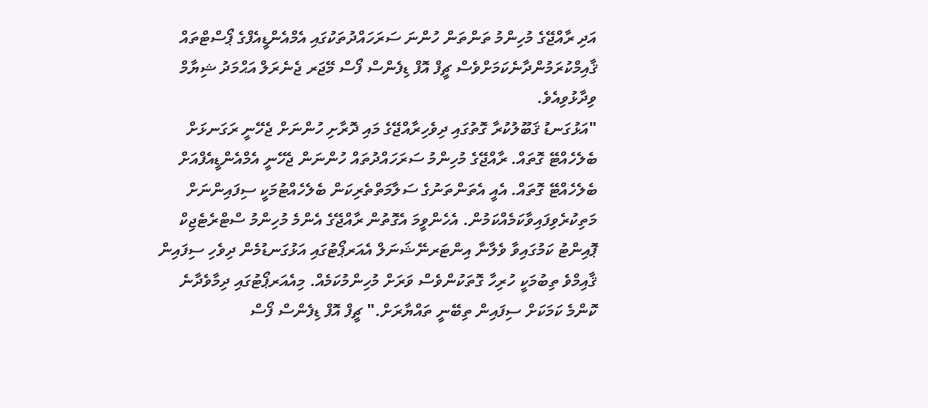އަދި ރާއްޖޭގެ މުހިންމު ތަންތަން ހުންނަ ސަރަހައްދުތަކުގައި އެމްއެންޑީއެފްގެ ޕޯސްޓްތައް ޤާއިމްކުރަމުންދާނެކަމަށްވެސް ޗީފް އޮފް ޑިފެންސް ފޯސް މޭޖަރ ޖެނެރަލް އަޙްމަދު ޝިޔާމް ވިދާޅުވިއެވެ.
"އަޅުގަނޑު ޤަބޫލުކުރާ ގޮތުގައި ދިވެހިރާއްޖޭގެ މައި ދޮރާށި ހުންނަށް ޖެހޭނީ ރަގަނޅަށް ބެލެހެއްޓޭ ގޮތައް. ރާއްޖޭގެ މުހިންމު ސަރަހައްދުތައް ހުންނަން ޖެހޭނީ އެމްއެންޑީއެފްއަށް ބެލެހެއްޓޭ ގޮތައް. އެއީ އެތަންތަނުގެ ސަލާމަތްތެރިކަން ބެލެހެއްޓުމަކީ ސިފައިންނަށް މަތިކުރެވިފައިވާކަމެއްކަމުން. އެހެންވީމަ އެގޮތުން ރާއްޖޭގެ އެންމެ މުހިންމު ސްޓްރެޓެޖިކް ޕޮއިންޓު ކަމުގައިވާ ވެލާނާ އިންޓަރނޭޝަނަލް އެއަރޕޯޓުގައި އަޅުގަނޑުމެން ދިވެހި ސިފައިން ޤާއިމްވެ ތިބުމަކީ ހުރިހާ ގޮތަކުންވެސް ވަރަށް މުހިންމުކަމެއް. މިއެއަރޕޯޓުގައި ދިމާވެދާނެ ކޮންމެ ކަމަކަށް ސިފައިން ތިބޭނީ ތައްޔާރަށް." ޗީފް އޮފް ޑިފެންސް ފޯސް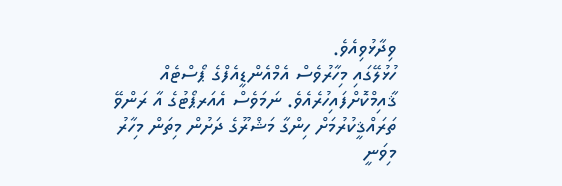ވިދާޅުވިއެވެ.
ހުޅުލޭގައި މިހާރުވެސް އެމްއެންޑީއެފްގެ ޕޯސްޓެއް ޤާއިމްކޮށްފައިހުރެއެވެ. ނަމަވެސް އެއަރޕޯޓުގެ އާ ރަންވޭ ތަރައްޤީކުރުމަށް ހިންގާ މަޝްރޫގެ ދަށުން މިތަން މިހާރު މިވަނީ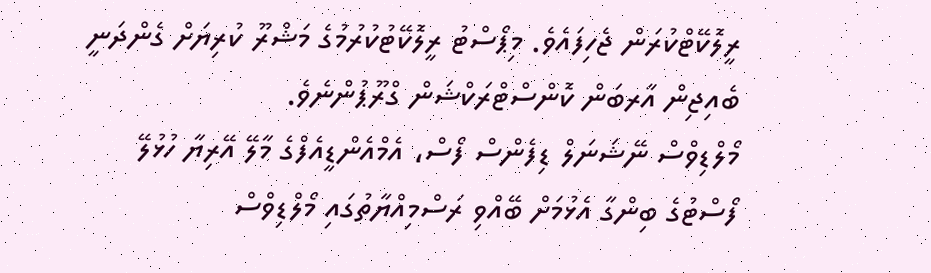ރީލޮކޭޓްކުރަން ޖެހިފައެވެ. މިޕޯސްޓު ރީލޮކޭޓުކުރުމުގެ މަޝްރޫ ކުރިޔަށް ގެންދަނީ ބެއިޖިން އާރބަން ކޮންސްޓްރަކްޝަން ގްރޫޕުންނެވެ.
މޯލްޑިވްސް ނޭޝަނަލް ޑިފެންސް ފޯސް، އެމްއެންޑީއެފްގެ މާލޭ އޭރިޔާ ހުޅުލޭ ފޯސްޓުގެ ބިންގާ އެޅުމަށް ބޭއްވި ރަސްމިއްޔާތުގައި މޯލްޑިވްސް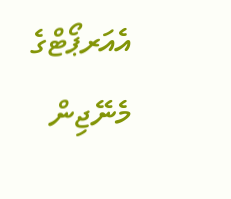އެއަރޕޯޓްގެ މެނޭޖިން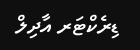ޑިރެކްޓަރ އާދިލް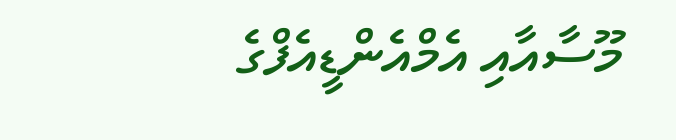މޫސާއާއި އެމްއެންޑީއެފްގެ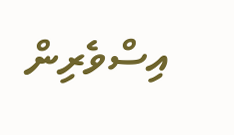އިސްވެރިން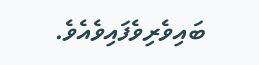ބައިވެރިވެފައިވެއެވެ.